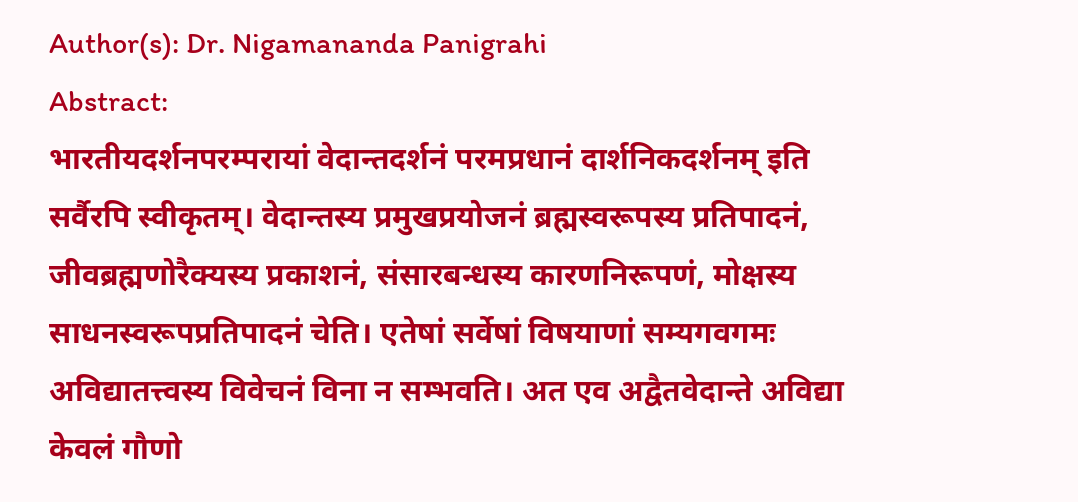Author(s): Dr. Nigamananda Panigrahi
Abstract:
भारतीयदर्शनपरम्परायां वेदान्तदर्शनं परमप्रधानं दार्शनिकदर्शनम् इति सर्वैरपि स्वीकृतम्। वेदान्तस्य प्रमुखप्रयोजनं ब्रह्मस्वरूपस्य प्रतिपादनं, जीवब्रह्मणोरैक्यस्य प्रकाशनं, संसारबन्धस्य कारणनिरूपणं, मोक्षस्य साधनस्वरूपप्रतिपादनं चेति। एतेषां सर्वेषां विषयाणां सम्यगवगमः अविद्यातत्त्वस्य विवेचनं विना न सम्भवति। अत एव अद्वैतवेदान्ते अविद्या केवलं गौणो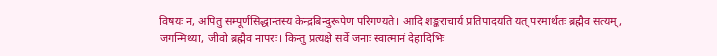विषयः न, अपितु सम्पूर्णसिद्धान्तस्य केन्द्रबिन्दुरूपेण परिगण्यते। आदि शङ्कराचार्य प्रतिपादयति यत् परमार्थतः ब्रह्मैव सत्यम्, जगन्मिथ्या, जीवो ब्रह्मैव नापरः। किन्तु प्रत्यक्षे सर्वे जनाः स्वात्मानं देहादिभिः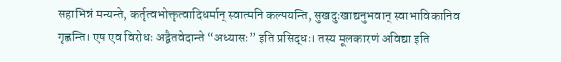सहाभिन्नं मन्यन्ते, कर्तृत्वभोक्तृत्वादिधर्मान् स्वात्मनि कल्पयन्ति, सुखदुःखाद्यनुभवान् स्वाभाविकानिव गृह्णन्ति। एष एव विरोधः अद्वैतवेदान्ते “अध्यासः” इति प्रसिद्धः। तस्य मूलकारणं अविद्या इति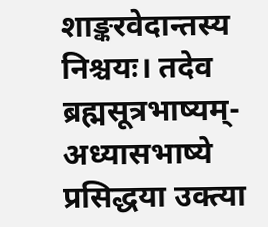शाङ्करवेदान्तस्य निश्चयः। तदेव ब्रह्मसूत्रभाष्यम्-अध्यासभाष्ये प्रसिद्धया उक्त्या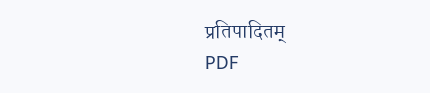प्रतिपादितम्
PDF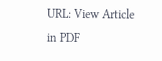URL: View Article in PDF